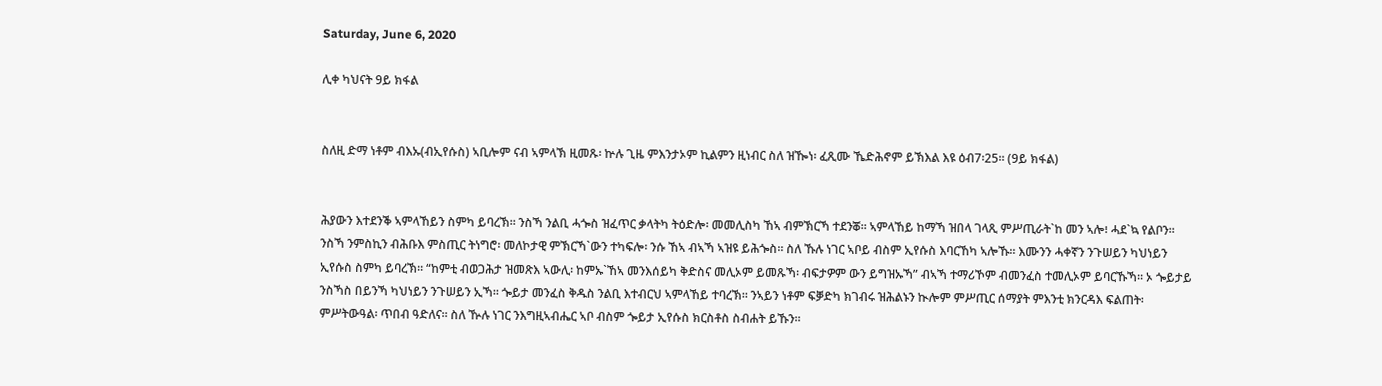Saturday, June 6, 2020

ሊቀ ካህናት 9ይ ክፋል


ስለዚ ድማ ነቶም ብእኡ(ብኢየሱስ) ኣቢሎም ናብ ኣምላኽ ዚመጹ፡ ኵሉ ጊዜ ምእንታኦም ኪልምን ዚነብር ስለ ዝዀነ፡ ፈጺሙ ኼድሕኖም ይኽእል እዩ ዕብ7፡25። (9ይ ክፋል)


ሕያውን እተደንቕ ኣምላኸይን ስምካ ይባረኽ። ንስኻ ንልቢ ሓጐስ ዝፈጥር ቃላትካ ትዕድሎ፡ መመሊስካ ኸኣ ብምኽርኻ ተደንቖ። ኣምላኸይ ከማኻ ዝበላ ገላጺ ምሥጢራት`ከ መን ኣሎ፧ ሓደ`ኳ የልቦን። ንስኻ ንምስኪን ብሕቡእ ምስጢር ትነግሮ፡ መለኮታዊ ምኽርኻ`ውን ተካፍሎ፡ ንሱ ኸኣ ብኣኻ ኣዝዩ ይሕጐስ። ስለ ኹሉ ነገር ኣቦይ ብስም ኢየሱስ እባርኸካ ኣሎኹ። እሙንን ሓቀኛን ንጉሠይን ካህነይን ኢየሱስ ስምካ ይባረኽ። “ከምቲ ብወጋሕታ ዝመጽእ ኣውሊ፡ ከምኡ`ኸኣ መንእሰይካ ቅድስና መሊኦም ይመጹኻ፡ ብፍታዎም ውን ይግዝኡኻ” ብኣኻ ተማሪኾም ብመንፈስ ተመሊኦም ይባርኹኻ። ኦ ጐይታይ ንስኻስ በይንኻ ካህነይን ንጉሠይን ኢኻ። ጐይታ መንፈስ ቅዱስ ንልቢ እተብርህ ኣምላኸይ ተባረኽ። ንኣይን ነቶም ፍቓድካ ክገብሩ ዝሕልኑን ኲሎም ምሥጢር ሰማያት ምእንቲ ክንርዳእ ፍልጠት፡ ምሥትውዓል፡ ጥበብ ዓድለና። ስለ ዂሉ ነገር ንእግዚኣብሔር ኣቦ ብስም ጐይታ ኢየሱስ ክርስቶስ ስብሐት ይኹን።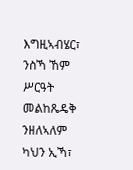እግዚኣብሄር፣ ንስኻ ኸም ሥርዓት መልከጼዴቅ ንዘለኣለም ካህን ኢኻ፣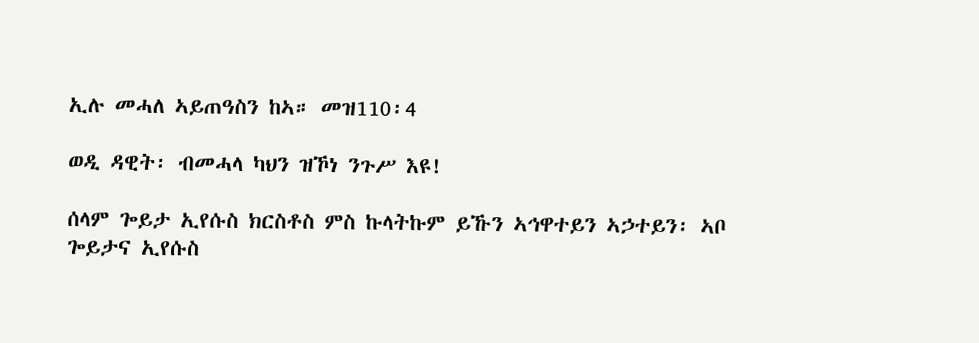ኢሉ መሓለ ኣይጠዓስን ከኣ። መዝ110፡4

ወዲ ዳዊት፡ ብመሓላ ካህን ዝኾነ ንጉሥ እዩ!

ሰላም ጐይታ ኢየሱስ ክርስቶስ ምስ ኩላትኩም ይኹን ኣኅዋተይን ኣኃተይን፡ ኣቦ ጐይታና ኢየሱስ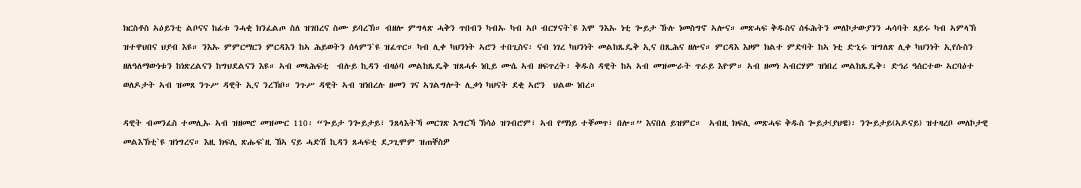ክርስቶስ ኣዕይንቲ ልቦናና ከፊቱ ንሓቂ ክንፈልጦ ስለ ዝገበረና ስሙ ይባረኽ። ብዘሎ ምግላጽ ሓቅን ጥበብን ካብኡ ካብ ኣቦ ብርሃናት`ዩ እሞ ንእኡ ነቲ ጐይታ ኹሉ ነመስግኖ ኣሎና። መጽሓፍ ቅዱስና ሰፋሕትን መለኮታውያንን ሓሳባት ጸይሩ ካብ ኣምላኽ ዝተዋህበና ህያብ እዩ። ንእኡ ምምርማርን ምርዳእን ከኣ ሕይወትን ሰላምን`ዩ ዝፈጥር። ካብ ሊቀ ካህንነት ኣሮን ተበጊስና፡ ናብ ነገረ ካህንነት መልከጼዴቅ ኢና በጺሕና ዘሎና። ምርዳእ እዞም ክልተ ምድባት ከኣ ነቲ ድኂሩ ዝግለጽ ሊቀ ካህንነት ኢየሱስን ዘለዓለማውነቱን ከነጽረልናን ከግህደልናን እዩ። ኣብ መጻሕፍቲ  ብሉይ ኪዳን ብዛዕባ መልከጼዴቅ ዝጸሓፉ ነቢይ ሙሴ ኣብ ዘፍጥረት፡ ቅዱስ ዳዊት ከኣ ኣብ መዝሙራት ጥራይ እዮም። ኣብ ዘመነ ኣብርሃም ዝነበረ መልከጼዴቅ፡ ድኅሪ ዓሰርተው ኣርባዕተ ወለዶታት ኣብ ዝመጸ ንጉሥ ዳዊት ኢና ንረኽቦ። ንጉሥ ዳዊት ኣብ ዝነበረሉ ዘመን ገና ኣገልግሎት ሊቃነ ካህናት ደቂ ኣሮን  ህልው ነበረ።

ዳዊት ብመንፈስ ተመሊኡ ኣብ ዝዘመሮ መዝሙር 110፡ “ጐይታ ንጐይታይ፣ ንጸላእትኻ መርገጽ እግርኻ ኽሳዕ ዝገብሮም፣ ኣብ የማነይ ተቐመጥ፣ በሎ።” እናበለ ይዝምር።  ኣብዚ ክፍሊ መጽሓፍ ቅዱስ ጐይታ(ያህዌ)፡ ንጐይታይ(ኣዶናይ) ዝተዛረቦ መለኮታዊ መልእኽቲ`ዩ ዝነግረና። እዚ ክፍሊ ጽሑፍ`ዚ ኸኣ ናይ ሓድሽ ኪዳን ጸሓፍቲ ደጋጊሞም ዝጠቐስዎ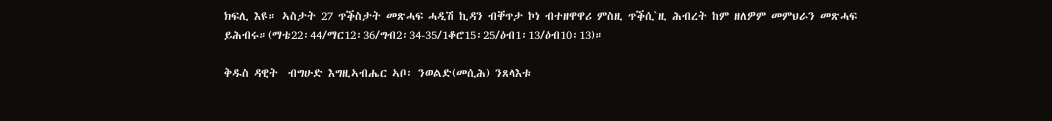ክፍሊ እዩ። ኣስታት 27 ጥቕስታት መጽሓፍ ሓዲሽ ኪዳን ብቐጥታ ኮነ ብተዘዋዋሪ ምስዚ ጥቕሲ`ዚ ሕብረት ከም ዘለዎም መምህራን መጽሓፍ ይሕብሩ።(ማቴ22፡44/ማር12፡36/ግብ2፡34-35/1ቆሮ15፡25/ዕብ1፡13/ዕብ10፡13)።

ቅዱስ ዳዊት  ብግሁድ እግዚኣብሔር ኣቦ፡ ንወልድ(መሲሕ) ንጸላእቱ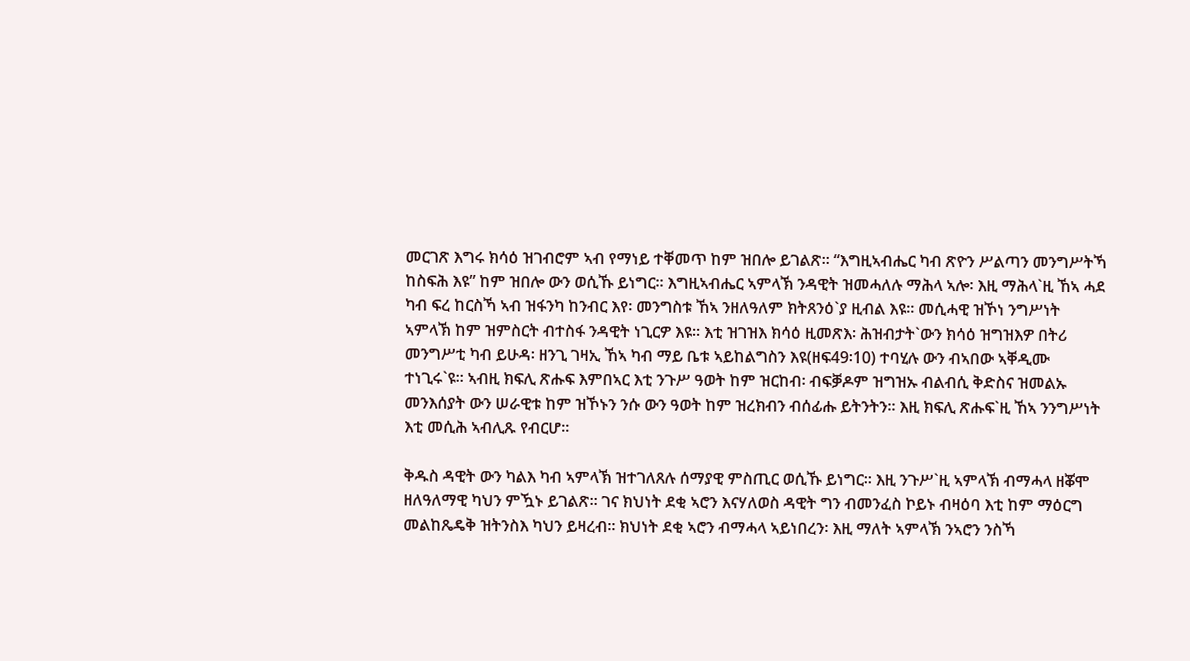መርገጽ እግሩ ክሳዕ ዝገብሮም ኣብ የማነይ ተቐመጥ ከም ዝበሎ ይገልጽ። “እግዚኣብሔር ካብ ጽዮን ሥልጣን መንግሥትኻ ከስፍሕ እዩ” ከም ዝበሎ ውን ወሲኹ ይነግር። እግዚኣብሔር ኣምላኽ ንዳዊት ዝመሓለሉ ማሕላ ኣሎ፡ እዚ ማሕላ`ዚ ኸኣ ሓደ ካብ ፍረ ከርስኻ ኣብ ዝፋንካ ከንብር እየ፡ መንግስቱ ኸኣ ንዘለዓለም ክትጸንዕ`ያ ዚብል እዩ። መሲሓዊ ዝኾነ ንግሥነት ኣምላኽ ከም ዝምስርት ብተስፋ ንዳዊት ነጊርዎ እዩ። እቲ ዝገዝእ ክሳዕ ዚመጽእ፡ ሕዝብታት`ውን ክሳዕ ዝግዝእዎ በትሪ መንግሥቲ ካብ ይሁዳ፡ ዘንጊ ገዛኢ ኸኣ ካብ ማይ ቤቱ ኣይከልግስን እዩ(ዘፍ49፡10) ተባሂሉ ውን ብኣበው ኣቐዲሙ ተነጊሩ`ዩ። ኣብዚ ክፍሊ ጽሑፍ እምበኣር እቲ ንጉሥ ዓወት ከም ዝርከብ፡ ብፍቓዶም ዝግዝኡ ብልብሲ ቅድስና ዝመልኡ መንእሰያት ውን ሠራዊቱ ከም ዝኾኑን ንሱ ውን ዓወት ከም ዝረክብን ብሰፊሑ ይትንትን። እዚ ክፍሊ ጽሑፍ`ዚ ኸኣ ንንግሥነት እቲ መሲሕ ኣብሊጹ የብርሆ።

ቅዱስ ዳዊት ውን ካልእ ካብ ኣምላኽ ዝተገለጸሉ ሰማያዊ ምስጢር ወሲኹ ይነግር። እዚ ንጉሥ`ዚ ኣምላኽ ብማሓላ ዘቖሞ ዘለዓለማዊ ካህን ምዃኑ ይገልጽ። ገና ክህነት ደቂ ኣሮን እናሃለወስ ዳዊት ግን ብመንፈስ ኮይኑ ብዛዕባ እቲ ከም ማዕርግ መልከጼዴቅ ዝትንስእ ካህን ይዛረብ። ክህነት ደቂ ኣሮን ብማሓላ ኣይነበረን፡ እዚ ማለት ኣምላኽ ንኣሮን ንስኻ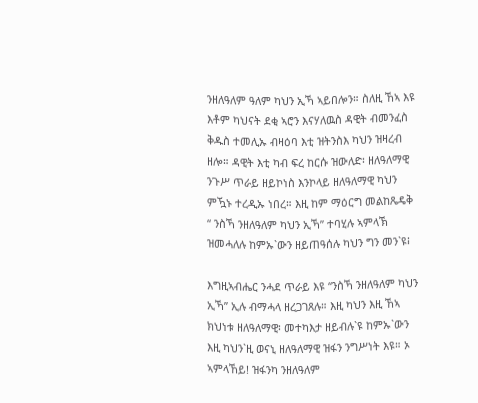ንዘለዓለም ዓለም ካህን ኢኻ ኣይበሎን። ስለዚ ኸኣ እዩ እቶም ካህናት ደቂ ኣሮን እናሃለዉስ ዳዊት ብመንፈስ ቅዱስ ተመሊኡ ብዛዕባ እቲ ዝትንስእ ካህን ዝዛረብ ዘሎ። ዳዊት እቲ ካብ ፍረ ከርሱ ዝውለድ፡ ዘለዓለማዊ ንጉሥ ጥራይ ዘይኮነስ እንኮላይ ዘለዓለማዊ ካህን ምዃኑ ተረዲኡ ነበረ። እዚ ከም ማዕርግ መልከጼዴቅ “ ንስኻ ንዘለዓለም ካህን ኢኻ” ተባሂሉ ኣምላኽ ዝመሓለሉ ከምኡ`ውን ዘይጠዓሰሉ ካህን ግን መን`ዩ፧

እግዚኣብሔር ንሓደ ጥራይ እዩ “ንስኻ ንዘለዓለም ካህን ኢኻ” ኢሉ ብማሓላ ዘረጋገጸሉ። እዚ ካህን እዚ ኸኣ ክህነቱ ዘለዓለማዊ፡ መተካእታ ዘይብሉ`ዩ ከምኡ`ውን እዚ ካህን`ዚ ወናኒ ዘለዓለማዊ ዝፋን ንግሥነት እዩ። ኦ ኣምላኸይ! ዝፋንካ ንዘለዓለም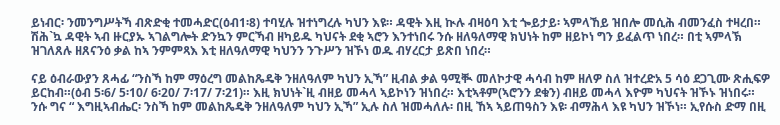ይነብር፡ ንመንግሥትኻ ብጽድቂ ተመሓድር(ዕብ1፡8) ተባሂሉ ዝተነግረሉ ካህን እዩ። ዳዊት እዚ ኲሉ ብዛዕባ እቲ ጐይታይ፡ ኣምላኸይ ዝበሎ መሲሕ ብመንፈስ ተዛረበ። ሽሕ`ኳ ዳዊት ኣብ ዙርያኡ ኣገልግሎት ድንኳን ምርኻብ ዘካይዱ ካህናት ደቂ ኣሮን እንተነበሩ ንሱ ዘለዓለማዊ ክህነት ከም ዘይኮነ ግን ይፈልጥ ነበረ። በቲ ኣምላኽ ዝገለጸሉ ዘጸናንዕ ቃል ከኣ ንምምጻእ እቲ ዘለዓለማዊ ካህንን ንጉሥን ዝኾነ ወዱ ብሃረርታ ይጽበ ነበረ።

ናይ ዕብራውያን ጸሓፊ “ንስኻ ከም ማዕረግ መልከጼዴቅ ንዘለዓለም ካህን ኢኻ” ዚብል ቃል ዓሚቚ መለኮታዊ ሓሳብ ከም ዘለዎ ስለ ዝተረድአ 5 ሳዕ ደጋጊሙ ጽሒፍዎ ይርከብ።(ዕብ 5፡6/ 5፡10/ 6፡20/ 7፡17/ 7፡21)። እዚ ክህነት`ዚ ብዘይ መሓላ ኣይኮነን ዝነበረ። እቲኣቶም(ኣሮንን ደቁን) ብዘይ መሓላ እዮም ካህናት ዝኾኑ ዝነበሩ። ንሱ ግና “ እግዚኣብሔር፡ ንስኻ ከም መልከጼዴቅ ንዘለዓለም ካህን ኢኻ” ኢሉ ስለ ዝመሓለሉ፡ በዚ ኸኣ ኣይጠዓስን እዩ፡ ብማሕላ እዩ ካህን ዝኾነ። ኢየሱስ ድማ በዚ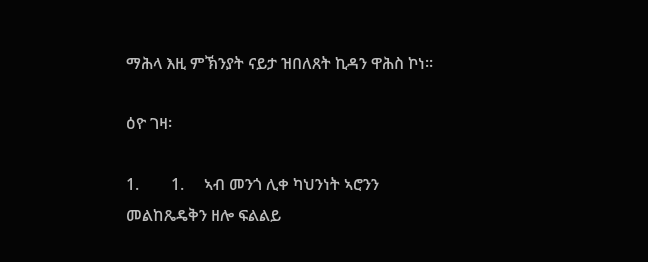ማሕላ እዚ ምኽንያት ናይታ ዝበለጸት ኪዳን ዋሕስ ኮነ።

ዕዮ ገዛ፡

1.        1.     ኣብ መንጎ ሊቀ ካህንነት ኣሮንን መልከጼዴቅን ዘሎ ፍልልይ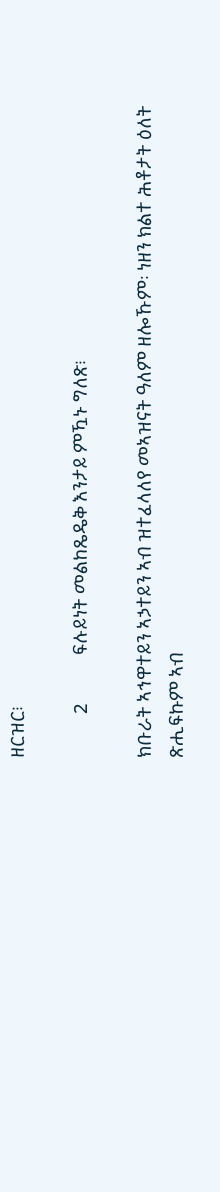ዘርዝር፧

           2            ፍሉይነት መልከጼዴቅ እንታይ ምዃኑ ግለጽ፧

ክቡራት ኣኅዋተይን ኣኃተይን ኣብ ዝተፈላለየ መኣዝናት ዓለም ዘሎኹም፡ ነዘን ክልተ ሕቶታት ዕለት ጽሒፍኩም ኣብ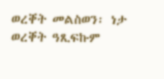ወረቐት መልስወን፡ ነታ ወረቐት ዓጺፍኩም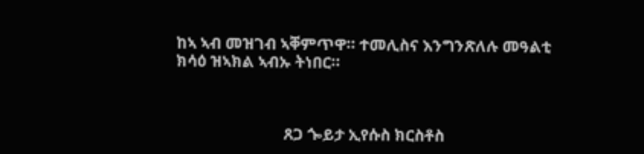ከኣ ኣብ መዝገብ ኣቐምጥዋ። ተመሊስና እንግንጽለሉ መዓልቲ ክሳዕ ዝኣክል ኣብኡ ትነበር።



                           ጸጋ ጐይታ ኢየሱስ ክርስቶስ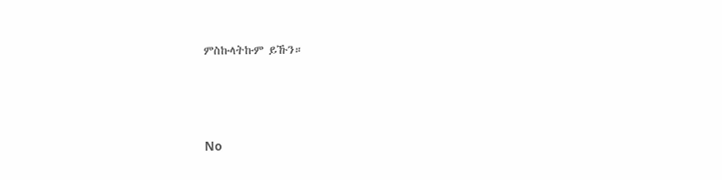ምስኩላትኩም ይኹን።




No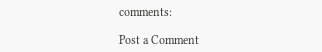comments:

Post a Comment